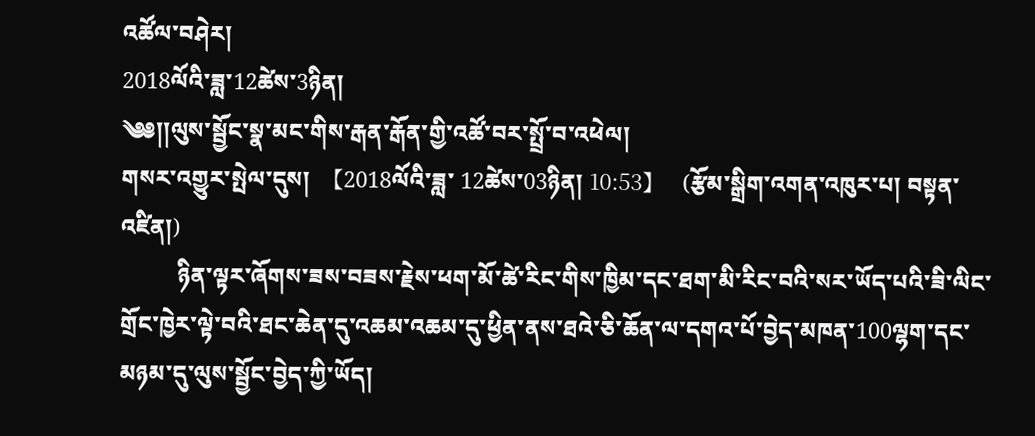འཚོལ་བཤེར།
2018ལོའི་ཟླ་12ཚེས་3ཉིན།
༄༅།།ལུས་སྦྱོང་སྣ་མང་གིས་རྒན་རྒོན་གྱི་འཚོ་བར་སྤྲོ་བ་འཕེལ།
གསར་འགྱུར་སྤེལ་དུས།  【2018ལོའི་ཟླ་ 12ཚེས་03ཉིན། 10:53】   (རྩོམ་སྒྲིག་འགན་འཁུར་པ། བསྟན་འཛིན།)
          ཉིན་ལྟར་ཞོགས་ཟས་བཟས་རྗེས་ཕག་མོ་ཚེ་རིང་གིས་ཁྱིམ་དང་ཐག་མི་རིང་བའི་སར་ཡོད་པའི་ཟི་ལིང་གྲོང་ཁྱེར་ལྟེ་བའི་ཐང་ཆེན་དུ་འཆམ་འཆམ་དུ་ཕྱིན་ནས་ཐའེ་ཅི་ཆོན་ལ་དགའ་པོ་བྱེད་མཁན་100ལྷག་དང་མཉམ་དུ་ལུས་སྦྱོང་བྱེད་ཀྱི་ཡོད།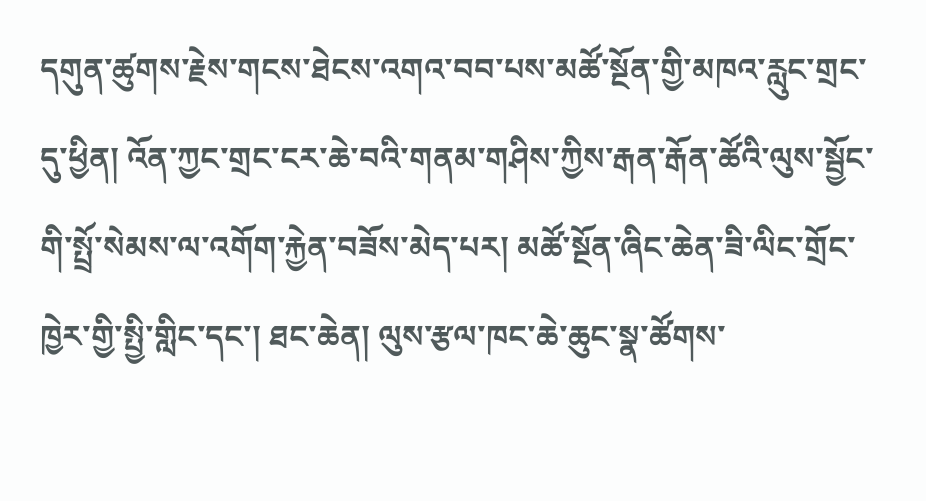དགུན་ཚུགས་རྗེས་གངས་ཐེངས་འགའ་བབ་པས་མཚོ་སྔོན་གྱི་མཁའ་རླུང་གྲང་དུ་ཕྱིན། འོན་ཀྱང་གྲང་ངར་ཆེ་བའི་གནམ་གཤིས་ཀྱིས་རྒན་རྒོན་ཚོའི་ལུས་སྦྱོང་གི་སྤྲོ་སེམས་ལ་འགོག་རྐྱེན་བཟོས་མེད་པར། མཚོ་སྔོན་ཞིང་ཆེན་ཟི་ལིང་གྲོང་ཁྱེར་གྱི་སྤྱི་གླིང་དང་། ཐང་ཆེན། ལུས་རྩལ་ཁང་ཆེ་ཆུང་སྣ་ཚོགས་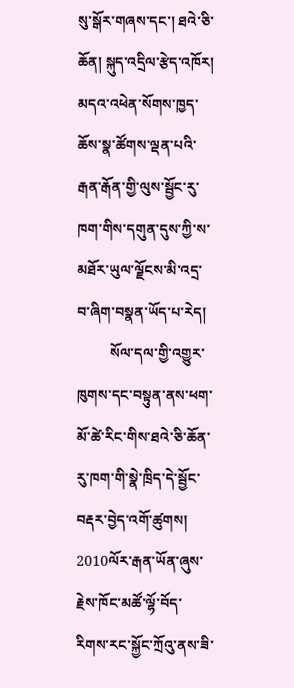སུ་སྒོར་གཞས་དང་། ཐའེ་ཅི་ཆོན། སྐུད་འདྲིལ་རྩེད་འཁོར། མདའ་འཕེན་སོགས་ཁྱད་ཆོས་སྣ་ཚོགས་ལྡན་པའི་རྒན་རྒོན་གྱི་ལུས་སྦྱོང་རུ་ཁག་གིས་དགུན་དུས་ཀྱི་ས་མཐོར་ཡུལ་ལྗོངས་མི་འདྲ་བ་ཞིག་བསྣན་ཡོད་པ་རེད།
         སོལ་དལ་གྱི་འགྱུར་ཁུགས་དང་བསྟུན་ནས་ཕག་མོ་ཚེ་རིང་གིས་ཐའེ་ཅི་ཆོན་རུ་ཁག་གི་སྣེ་ཁྲིད་དེ་སྦྱོང་བརྡར་བྱེད་འགོ་ཚུགས། 2010ལོར་རྒན་ཡོན་ཞུས་རྗེས་ཁོང་མཚོ་ལྷོ་བོད་རིགས་རང་སྐྱོང་ཀྲོའུ་ནས་ཟི་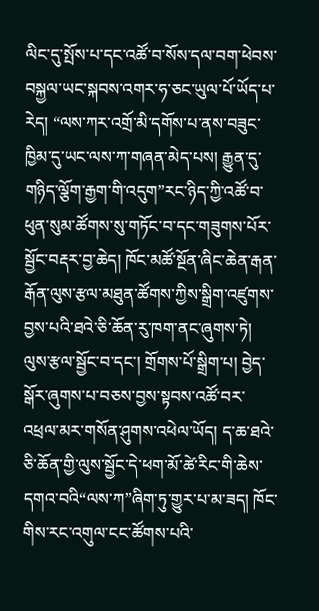ལིང་དུ་སྤོས་པ་དང་འཚོ་བ་སོས་དལ་བག་ཕེབས་བསྐྱལ་ཡང་སྐབས་འགར་ཧ་ཅང་ཡུལ་པོ་ཡོད་པ་རེད། “ལས་ཀར་འགྲོ་མི་དགོས་པ་ནས་བཟུང་ཁྱིམ་དུ་ཡང་ལས་ཀ་གཞན་མེད་པས། རྒྱུན་དུ་གཉིད་ལྕོག་རྒྱག་གི་འདུག”རང་ཉིད་ཀྱི་འཚོ་བ་ཕུན་སུམ་ཚོགས་སུ་གཏོང་བ་དང་གཟུགས་པོར་སྦྱོང་བརྡར་བྱ་ཆེད། ཁོང་མཚོ་སྔོན་ཞིང་ཆེན་རྒན་རྒོན་ལུས་རྩལ་མཐུན་ཚོགས་ཀྱིས་སྒྲིག་འཛུགས་བྱས་པའི་ཐའེ་ཅི་ཆོན་རུ་ཁག་ནང་ཞུགས་ཏེ། ལུས་རྩལ་སྦྱོང་བ་དང་། གྲོགས་པོ་སྒྲིག་པ། བྱེད་སྒོར་ཞུགས་པ་བཅས་བྱས་སྟབས་འཚོ་བར་འཕྲལ་མར་གསོན་ཤུགས་འཕེལ་ཡོད། ད་ཆ་ཐའེ་ཅི་ཆོན་གྱི་ལུས་སྦྱོང་དེ་ཕག་མོ་ཚེ་རིང་གི་ཆེས་དགའ་བའི“ལས་ཀ”ཞིག་ཏུ་གྱུར་པ་མ་ཟད། ཁོང་གིས་རང་འགུལ་ངང་ཚོགས་པའི་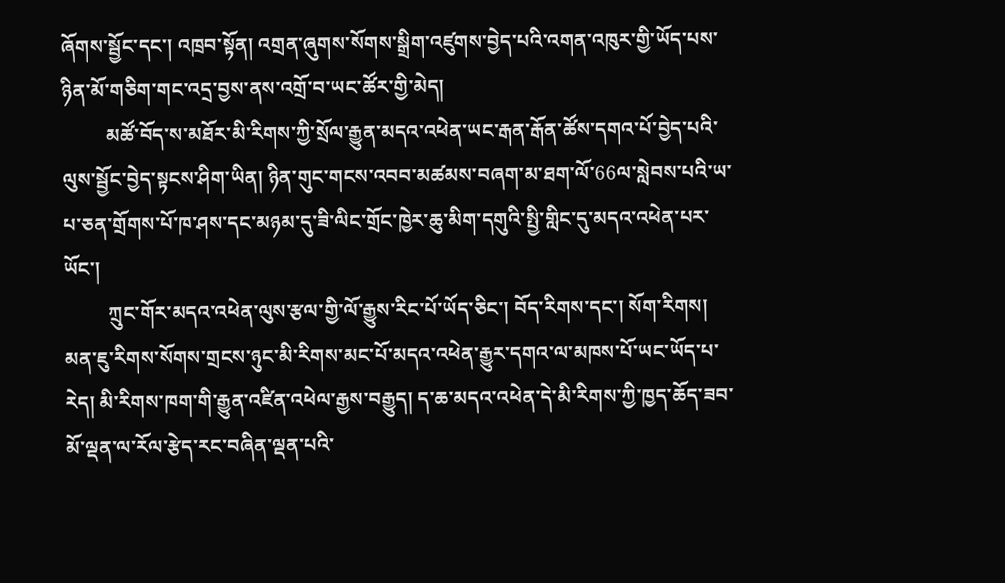ཞོགས་སྦྱོང་དང་། འཁྲབ་སྟོན། འགྲན་ཞུགས་སོགས་སྒྲིག་འཛུགས་བྱེད་པའི་འགན་འཁུར་གྱི་ཡོད་པས་ཉིན་མོ་གཅིག་གང་འདྲ་བྱས་ནས་འགྲོ་བ་ཡང་ཚོར་གྱི་མེད།
         མཚོ་བོད་ས་མཐོར་མི་རིགས་ཀྱི་སྲོལ་རྒྱུན་མདའ་འཕེན་ཡང་རྒན་རྒོན་ཚོས་དགའ་པོ་བྱེད་པའི་ལུས་སྦྱོང་བྱེད་སྟངས་ཤིག་ཡིན། ཉིན་གུང་གངས་འབབ་མཚམས་བཞག་མ་ཐག་ལོ་66ལ་སླེབས་པའི་ཡ་པ་ཅན་གྲོགས་པོ་ཁ་ཤས་དང་མཉམ་དུ་ཟི་ལིང་གྲོང་ཁྱེར་ཆུ་མིག་དགུའི་སྤྱི་གླིང་དུ་མདའ་འཕེན་པར་ཡོང་།
         ཀྲུང་གོར་མདའ་འཕེན་ལུས་རྩལ་གྱི་ལོ་རྒྱུས་རིང་པོ་ཡོད་ཅིང་། བོད་རིགས་དང་། སོག་རིགས། མན་ཇུ་རིགས་སོགས་གྲངས་ཉུང་མི་རིགས་མང་པོ་མདའ་འཕེན་རྒྱུར་དགའ་ལ་མཁས་པོ་ཡང་ཡོད་པ་རེད། མི་རིགས་ཁག་གི་རྒྱུན་འཛིན་འཕེལ་རྒྱས་བརྒྱུད། ད་ཆ་མདའ་འཕེན་དེ་མི་རིགས་ཀྱི་ཁྱད་ཆོད་ཟབ་མོ་ལྡན་ལ་རོལ་རྩེད་རང་བཞིན་ལྡན་པའི་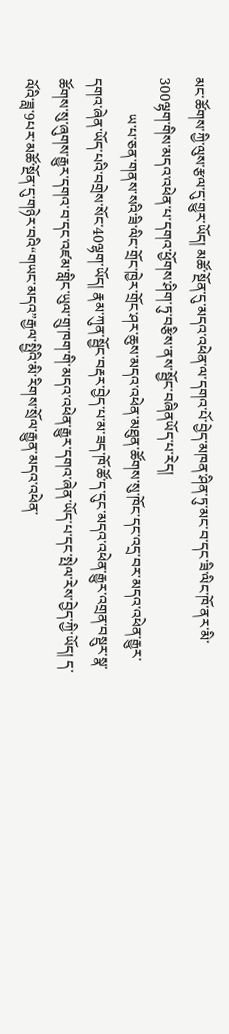མང་ཚོགས་ཀྱི་ལུས་རྩལ་དུ་གྱུར་ཡོད། མཚོ་སྔོན་དུ་མདའ་འཕེན་ལ་དགའ་པོ་བྱེད་མཁན་ཤིན་ཏུ་མང་བ་དང་ཟི་ལིང་ཁོ་ནར་མི་300ལྷག་གིས་མདའ་འཕེན་པ་དགའ་ཕྱོགས་ཤིག་ཏུ་བརྩིས་ནས་སྦྱོང་བཞིནཡོད་པ་རེད།
          ཡ་པ་ཅན་གནས་སའི་ཟི་ལིང་གྲོང་ཁྱེར་གྲོང་ཤར་ཆུས་མདའ་འཕེན་མཐུན་ཚོགས་སུ་ཁོང་དང་འདྲ་བར་མདའ་འཕེན་རྒྱུར་དགའ་ཞེན་ཡོད་པའི་བགྲེས་སོང་40ལྷག་ཡོད། རྣམ་ཀུན་སྦྱོང་བརྡར་བྱེད་པ་མ་ཟད་ཁོ་ཚོ་ད་དུང་མདའ་འཕེན་རྒྱུར་འགྲན་བསྡུར་སྣ་ཚོགས་སུ་ཞུགས་རྒྱུར་དགའ་བ་དང་འཛམ་གླིང་ཡུལ་གྲུ་ཁག་གི་མདའ་འཕེན་རྒྱུར་དགའ་ཞེན་ཡོད་པ་དང་སྤེལ་རེས་བྱེད་ཀྱི་ཡོད། ད་ལོའི་ཟླ་9པར་མཚོ་སྔོན་དུ་གཉེར་བའི“གཡང་མདའ”རྒྱལ་སྤྱིའི་མི་རིགས་སྲོལ་རྒྱུན་མདའ་འཕེན་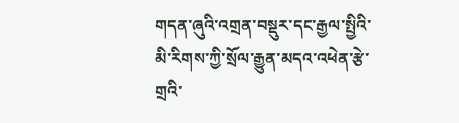གདན་ཞུའི་འགྲན་བསྡུར་དང་རྒྱལ་སྤྱིའི་མི་རིགས་ཀྱི་སྲོལ་རྒྱུན་མདའ་འཕེན་རྩེ་གྲའི་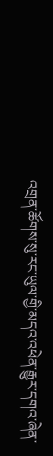འགྲན་ཚོགས་སུ་རང་ཡུལ་གྱི་མདའ་འཕེན་རྒྱུར་དགའ་ཞེན་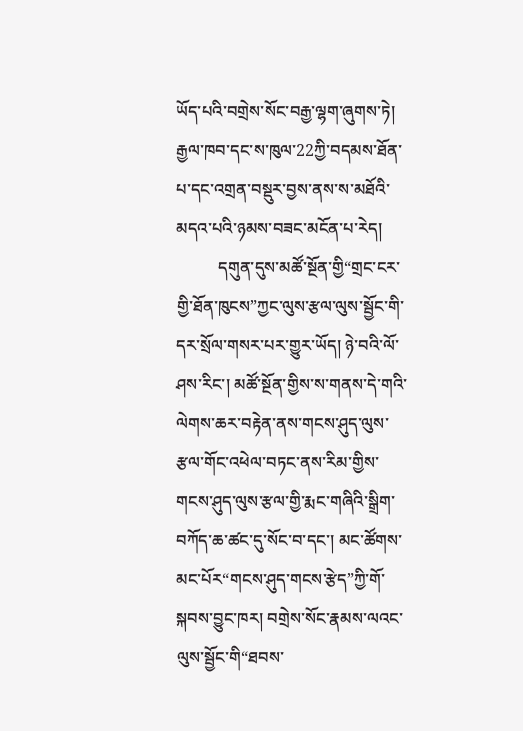ཡོད་པའི་བགྲེས་སོང་བརྒྱ་ལྷག་ཞུགས་ཏེ། རྒྱལ་ཁབ་དང་ས་ཁུལ་22ཀྱི་བདམས་ཐོན་པ་དང་འགྲན་བསྡུར་བྱས་ནས་ས་མཐོའི་མདའ་པའི་ཉམས་བཟང་མངོན་པ་རེད།
          དགུན་དུས་མཚོ་སྔོན་གྱི“གྲང་ངར་གྱི་ཐོན་ཁུངས”ཀྱང་ལུས་རྩལ་ལུས་སྦྱོང་གི་དར་སྲོལ་གསར་པར་གྱུར་ཡོད། ཉེ་བའི་ལོ་ཤས་རིང་། མཚོ་སྔོན་གྱིས་ས་གནས་དེ་གའི་ལེགས་ཆར་བརྟེན་ནས་གངས་ཤུད་ལུས་རྩལ་གོང་འཕེལ་བཏང་ནས་རིམ་གྱིས་གངས་ཤུད་ལུས་རྩལ་གྱི་རྨང་གཞིའི་སྒྲིག་བཀོད་ཆ་ཚང་དུ་སོང་བ་དང་། མང་ཚོགས་མང་པོར“གངས་ཤུད་གངས་རྩེད”ཀྱི་གོ་སྐབས་བྱུང་ཁར། བགྲེས་སོང་རྣམས་ལའང་ལུས་སྦྱོང་གི“ཐབས་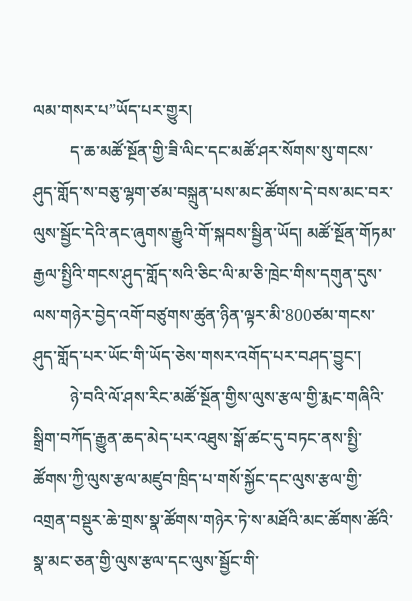ལམ་གསར་པ”ཡོད་པར་གྱུར།
         ད་ཆ་མཚོ་སྔོན་གྱི་ཟི་ལིང་དང་མཚོ་ཤར་སོགས་སུ་གངས་ཤུད་གློད་ས་བཅུ་ལྷག་ཙམ་བསྐྲུན་པས་མང་ཚོགས་དེ་བས་མང་བར་ལུས་སྦྱོང་དེའི་ནང་ཞུགས་རྒྱུའི་གོ་སྐབས་སྦྱིན་ཡོད། མཚོ་སྔོན་གོཏམ་རྒྱལ་སྤྱིའི་གངས་ཤུད་གློད་སའི་ཅིང་ལི་མ་ཅི་ཁྲེང་གིས་དགུན་དུས་ལས་གཉེར་བྱེད་འགོ་བཙུགས་ཚུན་ཉིན་ལྟར་མི་800ཙམ་གངས་ཤུད་གློད་པར་ཡོང་གི་ཡོད་ཅེས་གསར་འགོད་པར་བཤད་བྱུང་།
         ཉེ་བའི་ལོ་ཤས་རིང་མཚོ་སྔོན་གྱིས་ལུས་རྩལ་གྱི་རྨང་གཞིའི་སྒྲིག་བཀོད་རྒྱུན་ཆད་མེད་པར་འཐུས་སྒོ་ཚང་དུ་བཏང་ནས་སྤྱི་ཚོགས་ཀྱི་ལུས་རྩལ་མཛུབ་ཁྲིད་པ་གསོ་སྐྱོང་དང་ལུས་རྩལ་གྱི་འགྲན་བསྡུར་ཆེ་གྲས་སྣ་ཚོགས་གཉེར་ཏེ་ས་མཐོའི་མང་ཚོགས་ཚོའི་སྣ་མང་ཅན་གྱི་ལུས་རྩལ་དང་ལུས་སྦྱོང་གི་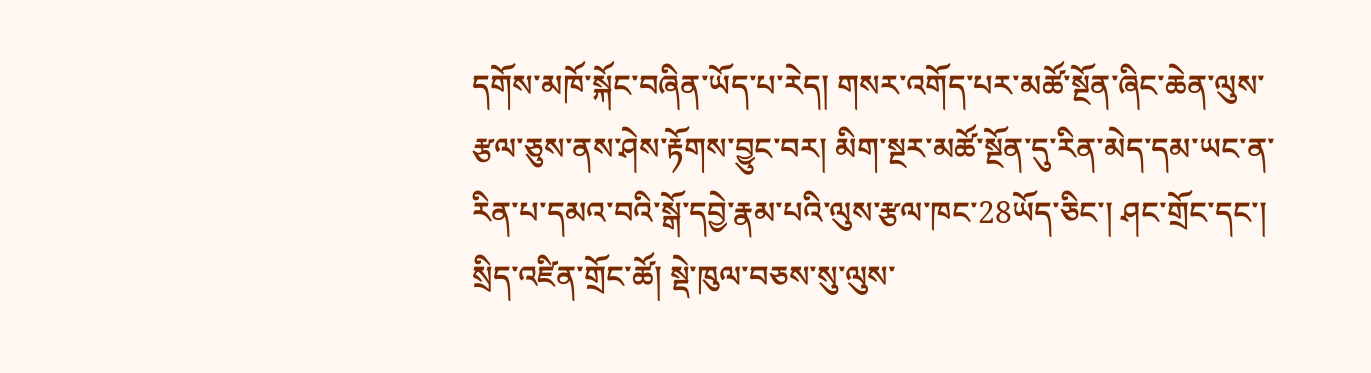དགོས་མཁོ་སྐོང་བཞིན་ཡོད་པ་རེད། གསར་འགོད་པར་མཚོ་སྔོན་ཞིང་ཆེན་ལུས་རྩལ་ཅུས་ནས་ཤེས་རྟོགས་བྱུང་བར། མིག་སྔར་མཚོ་སྔོན་དུ་རིན་མེད་དམ་ཡང་ན་རིན་པ་དམའ་བའི་སྒོ་དབྱེ་རྣམ་པའི་ལུས་རྩལ་ཁང་28ཡོད་ཅིང་། ཤང་གྲོང་དང་། སྲིད་འཛིན་གྲོང་ཚོ། སྡེ་ཁུལ་བཅས་སུ་ལུས་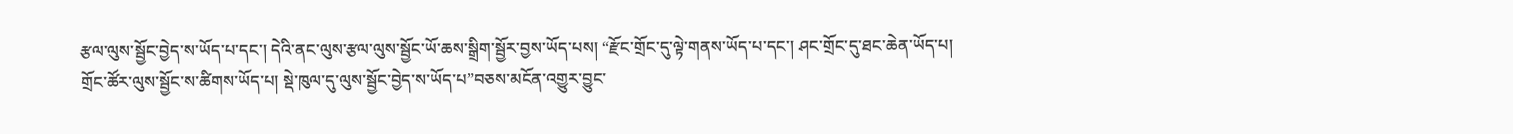རྩལ་ལུས་སྦྱོང་བྱེད་ས་ཡོད་པ་དང་། དེའི་ནང་ལུས་རྩལ་ལུས་སྦྱོང་ཡོ་ཆས་སྒྲིག་སྦྱོར་བྱས་ཡོད་པས། “རྫོང་གྲོང་དུ་ལྟེ་གནས་ཡོད་པ་དང་། ཤང་གྲོང་དུ་ཐང་ཆེན་ཡོད་པ། གྲོང་ཚོར་ལུས་སྦྱོང་ས་ཚིགས་ཡོད་པ། སྡེ་ཁུལ་དུ་ལུས་སྦྱོང་བྱེད་ས་ཡོད་པ”བཅས་མངོན་འགྱུར་བྱུང་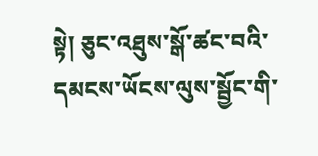སྟེ། ཅུང་འཐུས་སྒོ་ཚང་བའི་དམངས་ཡོངས་ལུས་སྦྱོང་གི་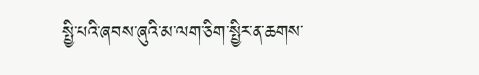སྤྱི་པའི་ཞབས་ཞུའི་མ་ལག་ཅིག་སྤྱིར་ན་ཆགས་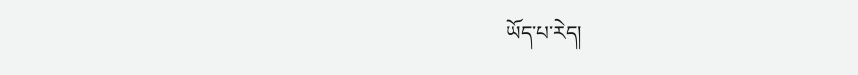ཡོད་པ་རེད།